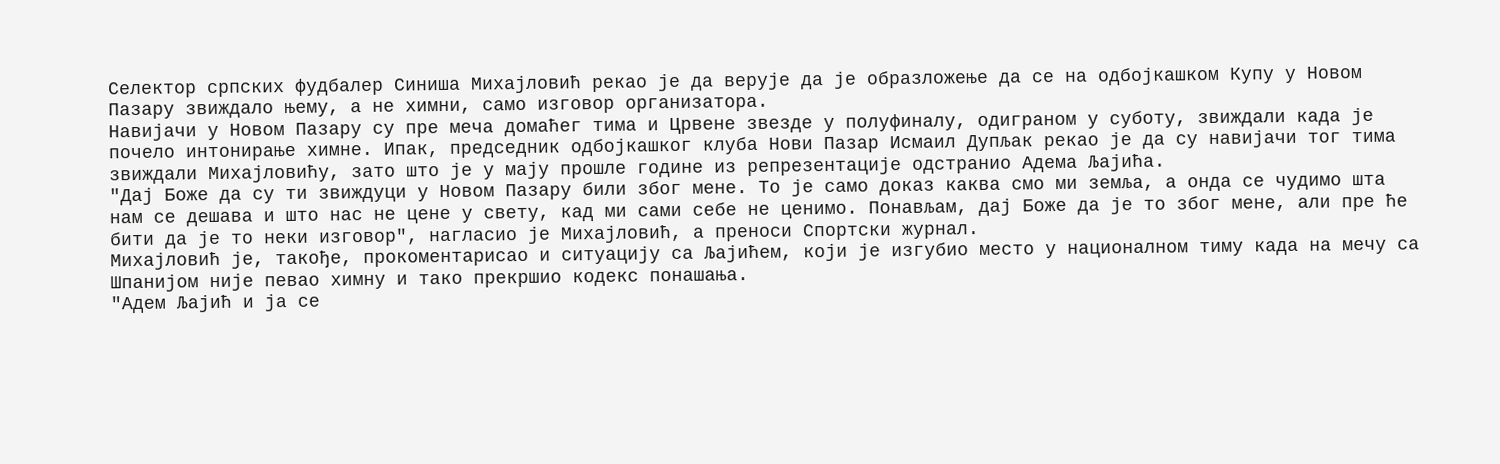Селектор српских фудбалер Синиша Михајловић рекао је да верује да је образложење да се на одбојкашком Купу у Новом Пазару звиждало њему, а не химни, само изговор организатора.
Навијачи у Новом Пазару су пре меча домаћег тима и Црвене звезде у полуфиналу, одиграном у суботу, звиждали када је почело интонирање химне. Ипак, председник одбојкашког клуба Нови Пазар Исмаил Дупљак рекао је да су навијачи тог тима звиждали Михајловићу, зато што је у мају прошле године из репрезентације одстранио Адема Љајића.
"Дај Боже да су ти звиждуци у Новом Пазару били због мене. То је само доказ каква смо ми земља, а онда се чудимо шта нам се дешава и што нас не цене у свету, кад ми сами себе не ценимо. Понављам, дај Боже да је то због мене, али пре ће бити да је то неки изговор", нагласио је Михајловић, а преноси Спортски журнал.
Михајловић је, такође, прокоментарисао и ситуацију са Љајићем, који је изгубио место у националном тиму када на мечу са Шпанијом није певао химну и тако прекршио кодекс понашања.
"Адем Љајић и ја се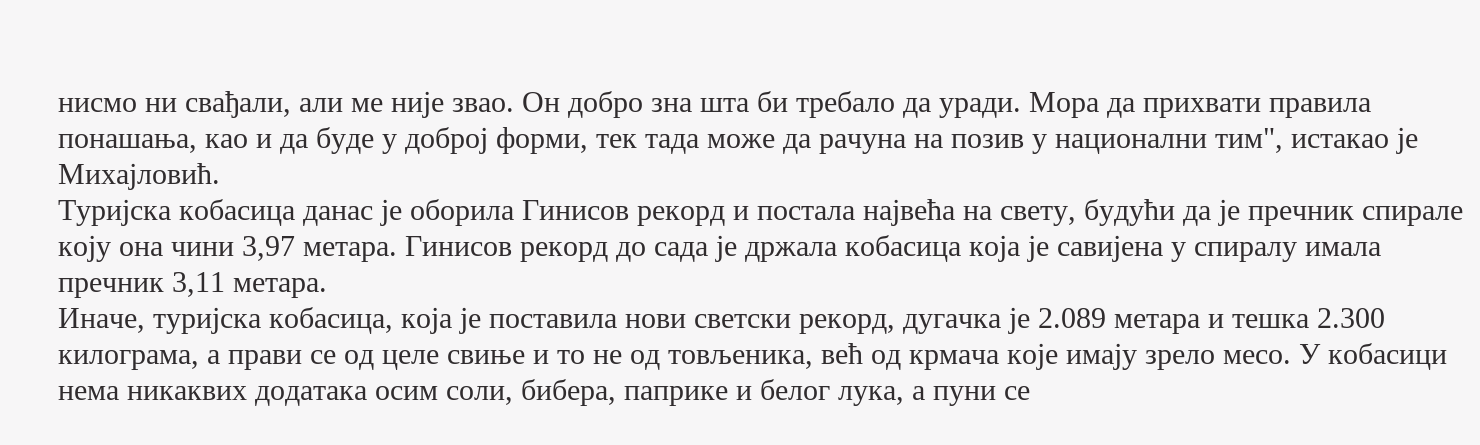нисмо ни свађали, али ме није звао. Он добро зна шта би требало да уради. Мора да прихвати правила понашања, као и да буде у доброј форми, тек тада може да рачуна на позив у национални тим", истакао је Михајловић.
Туријска кобасица данас је оборила Гинисов рекорд и постала највећа на свету, будући да је пречник спирале коју она чини 3,97 метара. Гинисов рекорд до сада је држала кобасица која је савијена у спиралу имала пречник 3,11 метара.
Иначе, туријска кобасица, која је поставила нови светски рекорд, дугачка је 2.089 метара и тешка 2.300 килограма, а прави се од целе свиње и то не од товљеника, већ од крмача које имају зрело месо. У кобасици нема никаквих додатака осим соли, бибера, паприке и белог лука, а пуни се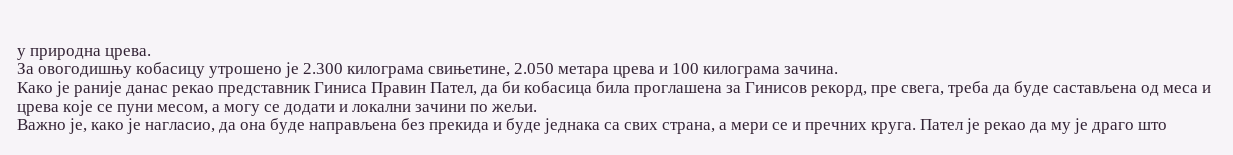у природна црева.
За овогодишњу кобасицу утрошено је 2.300 килограма свињетине, 2.050 метара црева и 100 килограма зачина.
Како је раније данас рекао представник Гиниса Правин Пател, да би кобасица била проглашена за Гинисов рекорд, пре свега, треба да буде састављена од меса и црева које се пуни месом, а могу се додати и локални зачини по жељи.
Важно је, како је нагласио, да она буде направљена без прекида и буде једнака са свих страна, а мери се и пречних круга. Пател је рекао да му је драго што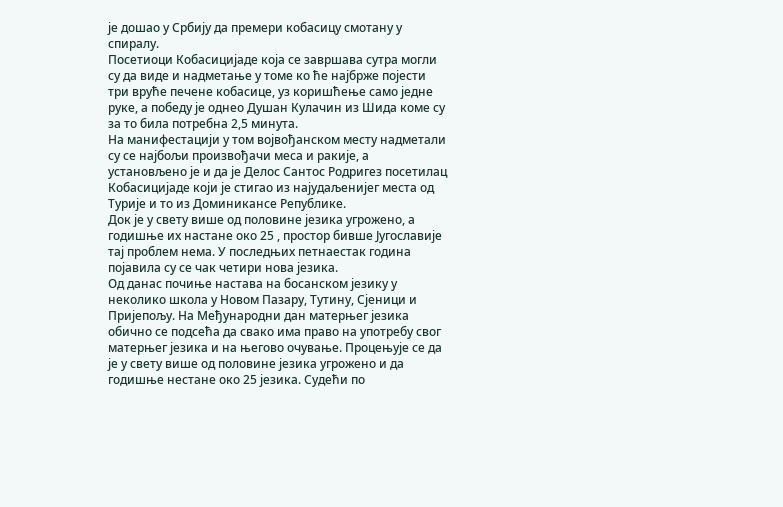је дошао у Србију да премери кобасицу смотану у спиралу.
Посетиоци Кобасицијаде која се завршава сутра могли су да виде и надметање у томе ко ће најбрже појести три вруће печене кобасице, уз коришћење само једне руке, а победу је однео Душан Кулачин из Шида коме су за то била потребна 2,5 минута.
На манифестацији у том војвођанском месту надметали су се најбољи произвођачи меса и ракије, а установљено је и да је Делос Сантос Родригез посетилац Кобасицијаде који је стигао из најудаљенијег места од Турије и то из Доминикансе Републике.
Док је у свету више од половине језика угрожено, а годишње их настане око 25 , простор бивше Југославије тај проблем нема. У последњих петнаестак година појавила су се чак четири нова језика.
Од данас почиње настава на босанском језику у неколико школа у Новом Пазару, Тутину, Сјеници и Пријепољу. На Међународни дан матерњег језика обично се подсећа да свако има право на употребу свог матерњег језика и на његово очување. Процењује се да је у свету више од половине језика угрожено и да годишње нестане око 25 језика. Судећи по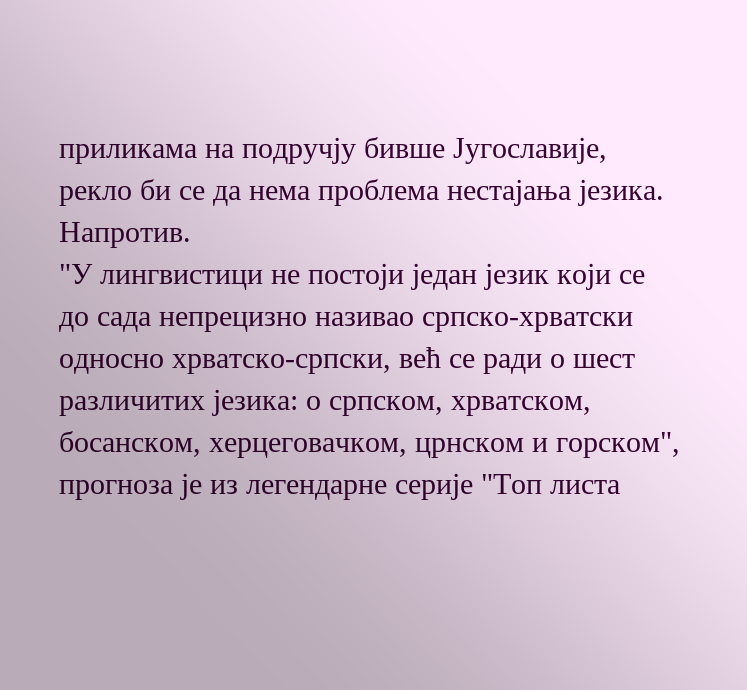приликама на подручју бивше Југославије, рекло би се да нема проблема нестајања језика. Напротив.
"У лингвистици не постоји један језик који се до сада непрецизно називао српско-хрватски односно хрватско-српски, већ се ради о шест различитих језика: о српском, хрватском, босанском, херцеговачком, црнском и горском", прогноза је из легендарне серије "Топ листа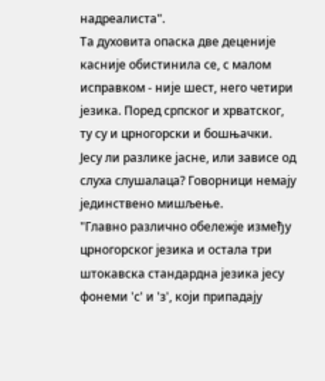надреалиста".
Та духовита опаска две деценије касније обистинила се, с малом исправком - није шест, него четири језика. Поред српског и хрватског, ту су и црногорски и бошњачки. Јесу ли разлике јасне, или зависе од слуха слушалаца? Говорници немају јединствено мишљење.
"Главно различно обележје између црногорског језика и остала три штокавска стандардна језика јесу фонеми 'с' и 'з', који припадају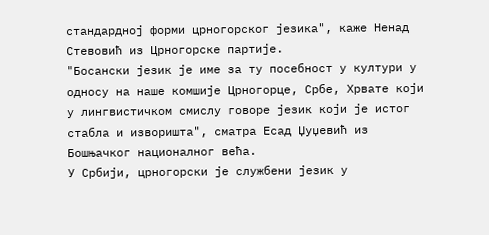стандардној форми црногорског језика", каже Ненад Стевовић из Црногорске партије.
"Босански језик је име за ту посебност у култури у односу на наше комшије Црногорце, Србе, Хрвате који у лингвистичком смислу говоре језик који је истог стабла и изворишта", сматра Есад Џуџевић из Бошњачког националног већа.
У Србији, црногорски је службени језик у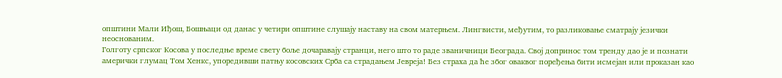општини Мали Иђош, Бошњаци од данас у четири општине слушају наставу на свом матерњем. Лингвисти, међутим, то разликовање сматрају језички неоснованим.
Голготу српског Косова у последње време свету боље дочаравају странци, него што то раде званичници Београда. Свој допринос том тренду дао је и познати амерички глумац Том Хенкс, упоредивши патњу косовских Срба са страдањем Јевреја! Без страха да ће због оваквог поређења бити исмејан или проказан као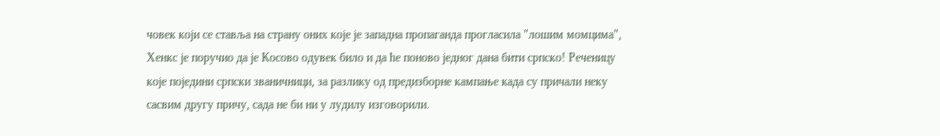човек који се ставља на страну оних које је западна пропаганда прогласила "лошим момцима", Хенкс је поручио да је Косово одувек било и да ће поново једног дана бити српско! Реченицу које поједини српски званичници, за разлику од предизборне кампање када су причали неку сасвим другу причу, сада не би ни у лудилу изговорили.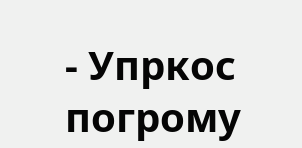- Упркос погрому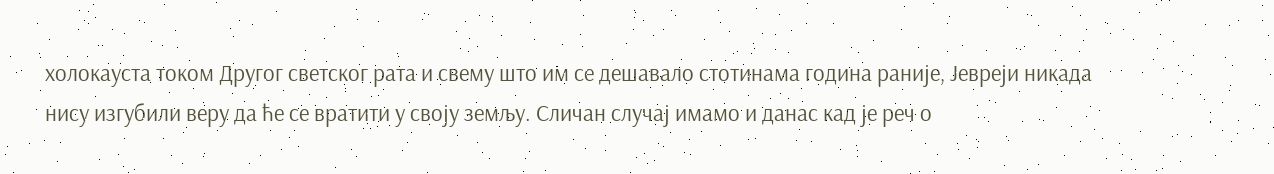холокауста током Другог светског рата и свему што им се дешавало стотинама година раније, Јевреји никада нису изгубили веру да ће се вратити у своју земљу. Сличан случај имамо и данас кад је реч о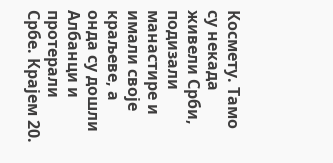Космету. Тамо су некада живели Срби, подизали манастире и имали своје краљеве, а онда су дошли Албанци и протерали Србе. Крајем 20.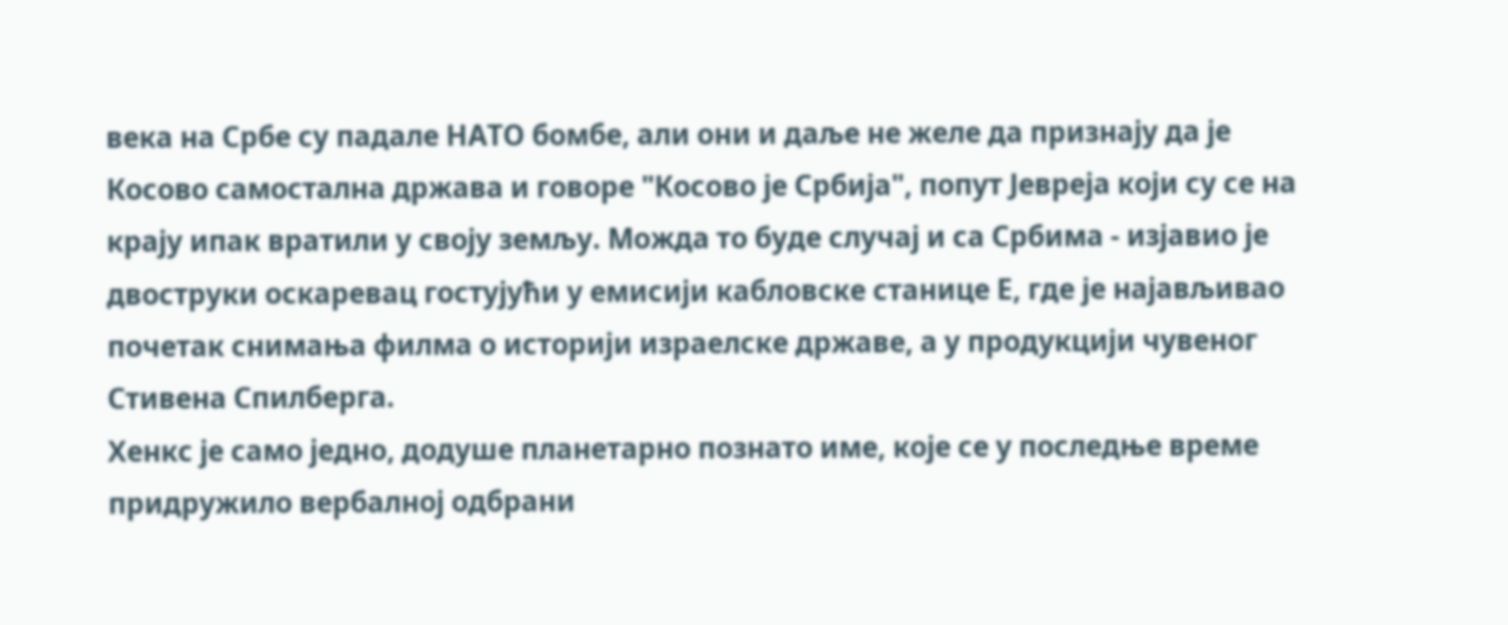века на Србе су падале НАТО бомбе, али они и даље не желе да признају да је Косово самостална држава и говоре "Косово је Србија", попут Јевреја који су се на крају ипак вратили у своју земљу. Можда то буде случај и са Србима - изјавио је двоструки оскаревац гостујући у емисији кабловске станице Е, где је најављивао почетак снимања филма о историји израелске државе, а у продукцији чувеног Стивена Спилберга.
Хенкс је само једно, додуше планетарно познато име, које се у последње време придружило вербалној одбрани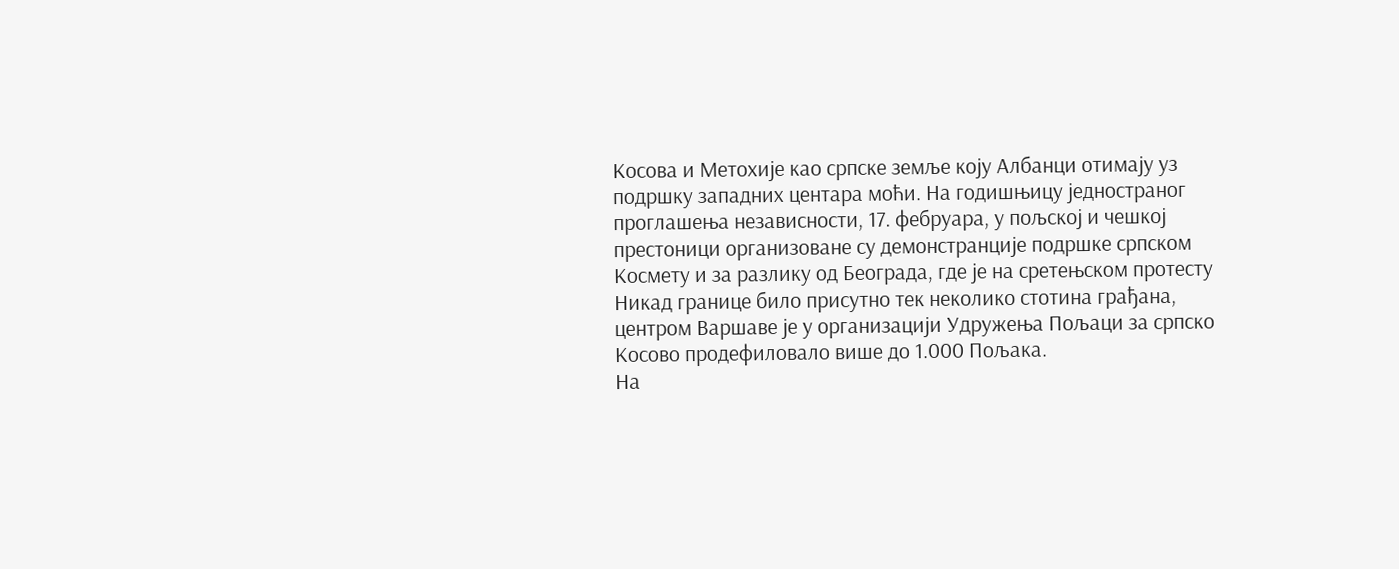Косова и Метохије као српске земље коју Албанци отимају уз подршку западних центара моћи. На годишњицу једностраног проглашења независности, 17. фебруара, у пољској и чешкој престоници организоване су демонстранције подршке српском Космету и за разлику од Београда, где је на сретењском протесту Никад границе било присутно тек неколико стотина грађана, центром Варшаве је у организацији Удружења Пољаци за српско Косово продефиловало више до 1.000 Пољака.
На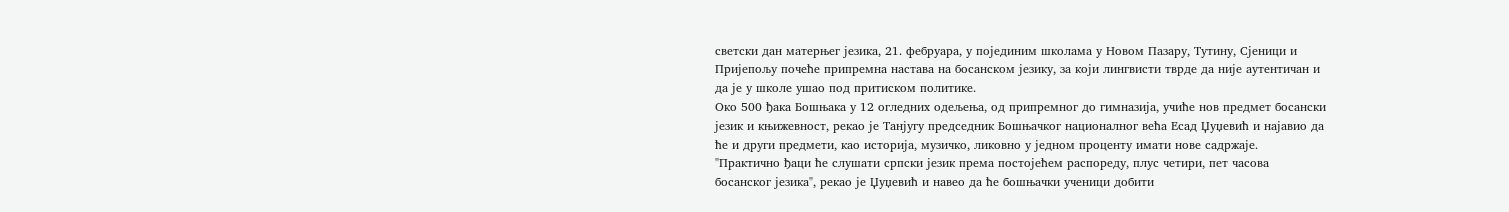светски дан матерњег језика, 21. фебруара, у појединим школама у Новом Пазару, Тутину, Сјеници и Пријепољу почеће припремна настава на босанском језику, за који лингвисти тврде да није аутентичан и да је у школе ушао под притиском политике.
Око 500 ђака Бошњака у 12 огледних одељења, од припремног до гимназија, учиће нов предмет босански језик и књижевност, рекао је Танјугу председник Бошњачког националног већа Есад Џуџевић и најавио да ће и други предмети, као историја, музичко, ликовно у једном проценту имати нове садржаје.
"Практично ђаци ће слушати српски језик према постојећем распореду, плус четири, пет часова босанског језика", рекао је Џуџевић и навео да ће бошњачки ученици добити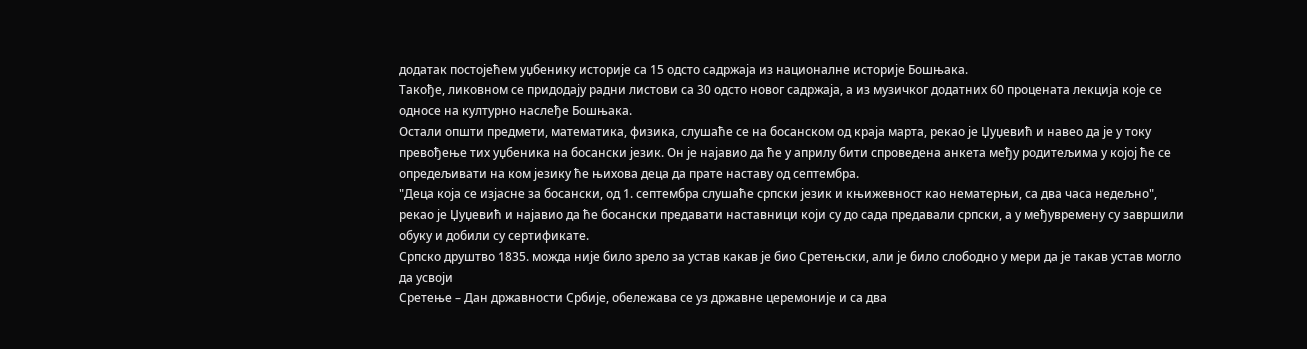додатак постојећем уџбенику историје са 15 одсто садржаја из националне историје Бошњака.
Такође, ликовном се придодају радни листови са 30 одсто новог садржаја, а из музичког додатних 60 процената лекција које се односе на културно наслеђе Бошњака.
Остали општи предмети, математика, физика, слушаће се на босанском од краја марта, рекао је Џуџевић и навео да је у току превођење тих уџбеника на босански језик. Он је најавио да ће у априлу бити спроведена анкета међу родитељима у којој ће се опредељивати на ком језику ће њихова деца да прате наставу од септембра.
"Деца која се изјасне за босански, од 1. септембра слушаће српски језик и књижевност као нематерњи, са два часа недељно", рекао је Џуџевић и најавио да ће босански предавати наставници који су до сада предавали српски, а у међувремену су завршили обуку и добили су сертификате.
Српско друштво 1835. можда није било зрело за устав какав је био Сретењски, али је било слободно у мери да је такав устав могло да усвоји
Сретење – Дан државности Србије, обележава се уз државне церемоније и са два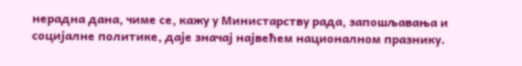нерадна дана, чиме се, кажу у Министарству рада, запошљавања и социјалне политике, даје значај највећем националном празнику.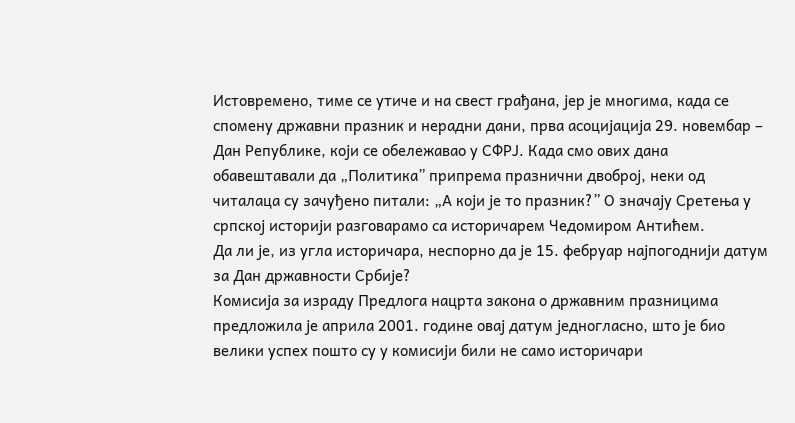Истовремено, тиме се утиче и на свест грађана, јер је многима, када се спомену државни празник и нерадни дани, прва асоцијација 29. новембар – Дан Републике, који се обележавао у СФРЈ. Када смо ових дана обавештавали да „Политика” припрема празнични двоброј, неки од читалаца су зачуђено питали: „А који је то празник?” О значају Сретења у српској историји разговарамо са историчарем Чедомиром Антићем.
Да ли је, из угла историчара, неспорно да је 15. фебруар најпогоднији датум за Дан државности Србије?
Комисија за израду Предлога нацрта закона о државним празницима предложила је априла 2001. године овај датум једногласно, што је био велики успех пошто су у комисији били не само историчари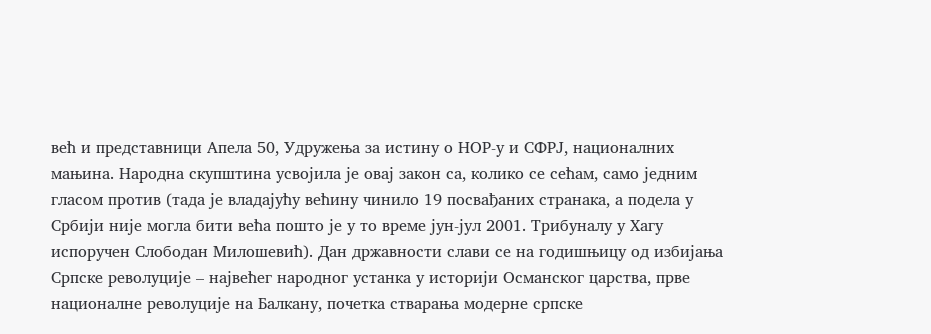већ и представници Апела 50, Удружења за истину о НОР-у и СФРЈ, националних мањина. Народна скупштина усвојила је овај закон са, колико се сећам, само једним гласом против (тада је владајућу већину чинило 19 посвађаних странака, а подела у Србији није могла бити већа пошто је у то време јун-јул 2001. Трибуналу у Хагу испоручен Слободан Милошевић). Дан државности слави се на годишњицу од избијања Српске револуције – највећег народног устанка у историји Османског царства, прве националне револуције на Балкану, почетка стварања модерне српске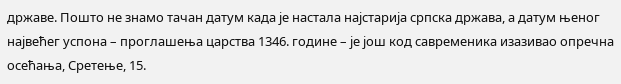државе. Пошто не знамо тачан датум када је настала најстарија српска држава, а датум њеног највећег успона – проглашења царства 1346. године – је још код савременика изазивао опречна осећања, Сретење, 15.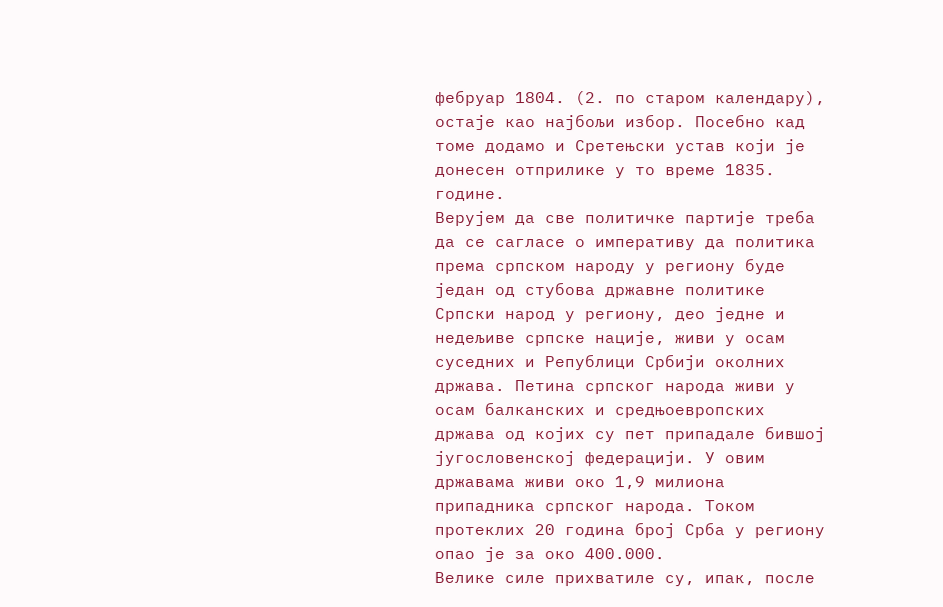фебруар 1804. (2. по старом календару), остаје као најбољи избор. Посебно кад томе додамо и Сретењски устав који је донесен отприлике у то време 1835. године.
Верујем да све политичке партије треба да се сагласе о императиву да политика према српском народу у региону буде један од стубова државне политике
Српски народ у региону, део једне и недељиве српске нације, живи у осам суседних и Републици Србији околних држава. Петина српског народа живи у осам балканских и средњоевропских држава од којих су пет припадале бившој југословенској федерацији. У овим државама живи око 1,9 милиона припадника српског народа. Током протеклих 20 година број Срба у региону опао је за око 400.000.
Велике силе прихватиле су, ипак, после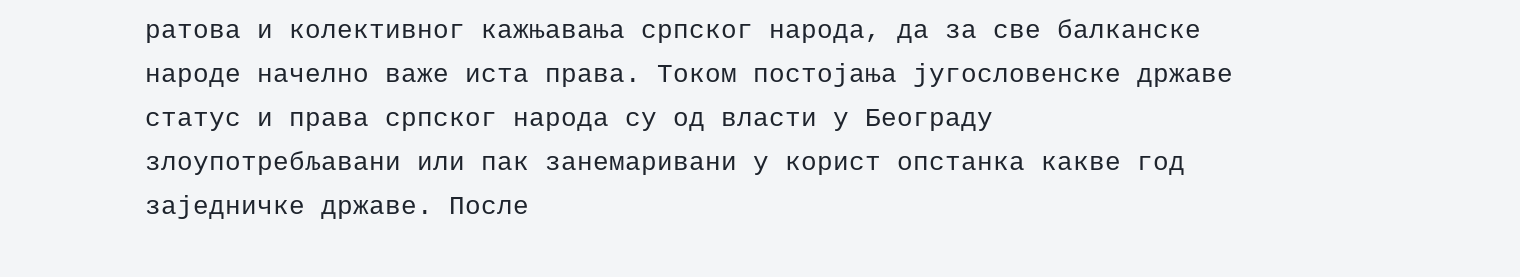ратова и колективног кажњавања српског народа, да за све балканске народе начелно важе иста права. Током постојања југословенске државе статус и права српског народа су од власти у Београду злоупотребљавани или пак занемаривани у корист опстанка какве год заједничке државе. После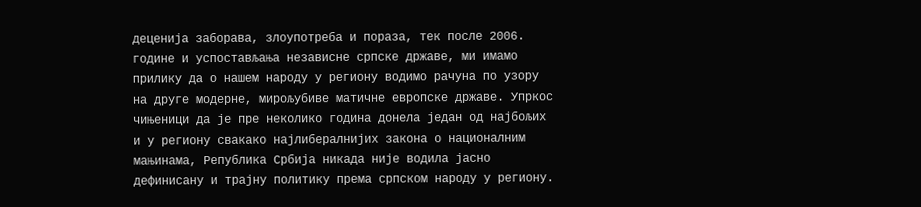деценија заборава, злоупотреба и пораза, тек после 2006. године и успостављања независне српске државе, ми имамо прилику да о нашем народу у региону водимо рачуна по узору на друге модерне, мирољубиве матичне европске државе. Упркос чињеници да је пре неколико година донела један од најбољих и у региону свакако најлибералнијих закона о националним мањинама, Република Србија никада није водила јасно дефинисану и трајну политику према српском народу у региону.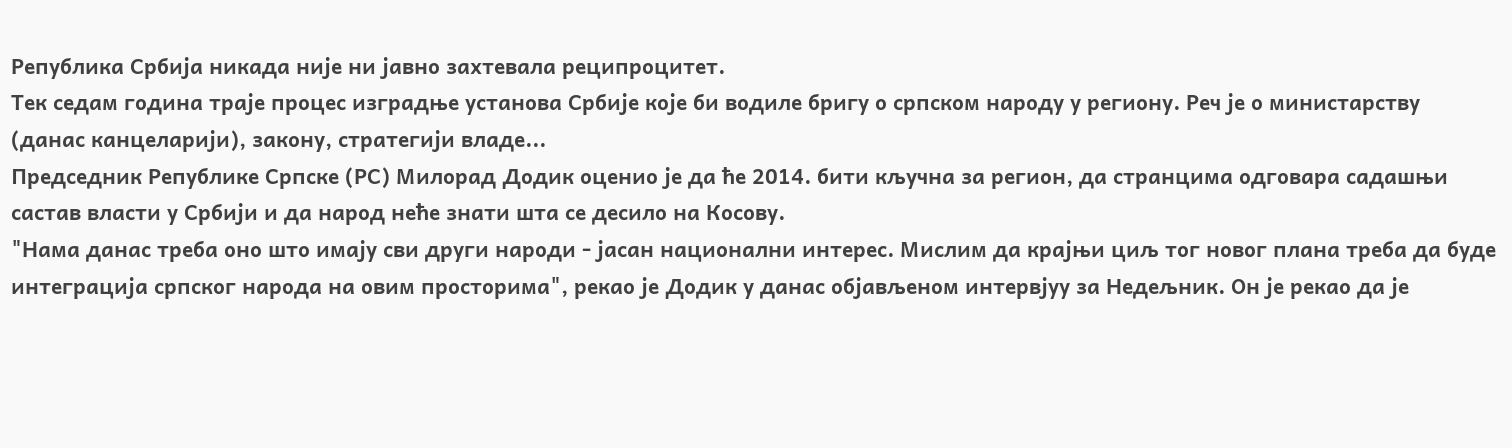Република Србија никада није ни јавно захтeвала реципроцитет.
Тек седам година траје процес изградње установа Србије које би водиле бригу о српском народу у региону. Реч је о министарству (данас канцеларији), закону, стратегији владе...
Председник Републике Српске (РС) Милорад Додик оценио је да ће 2014. бити кључна за регион, да странцима одговара садашњи састав власти у Србији и да народ неће знати шта се десило на Косову.
"Нама данас треба оно што имају сви други народи - јасан национални интерес. Мислим да крајњи циљ тог новог плана треба да буде интеграција српског народа на овим просторима", рекао је Додик у данас објављеном интервјуу за Недељник. Он је рекао да је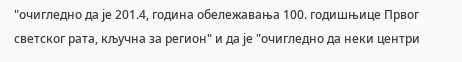"очигледно да је 201.4, година обележавања 100. годишњице Првог светског рата, кључна за регион" и да је "очигледно да неки центри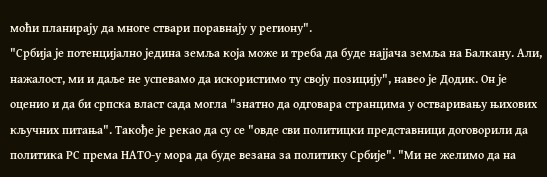моћи планирају да многе ствари поравнају у региону".
"Србија је потенцијално једина земља која може и треба да буде најјача земља на Балкану. Али, нажалост, ми и даље не успевамо да искористимо ту своју позицију", навео је Додик. Он је оценио и да би српска власт сада могла "знатно да одговара странцима у остваривању њихових кључних питања". Такође је рекао да су се "овде сви политицки представници договорили да политика РС према НАТО-у мора да буде везана за политику Србије". "Ми не желимо да на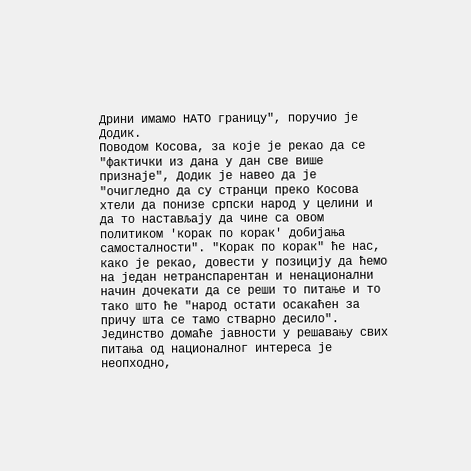Дрини имамо НАТО границу", поручио је Додик.
Поводом Косова, за које је рекао да се "фактички из дана у дан све више признаје", Додик је навео да је "очигледно да су странци преко Косова хтели да понизе српски народ у целини и да то настављају да чине са овом политиком 'корак по корак' добијања самосталности". "Корак по корак" ће нас, како је рекао, довести у позицију да ћемо на један нетранспарентан и ненационални начин дочекати да се реши то питање и то тако што ће "народ остати осакаћен за причу шта се тамо стварно десило".
Јединство домаће јавности у решавању свих питања од националног интереса је неопходно,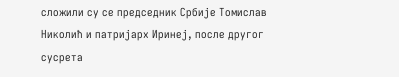сложили су се председник Србије Томислав Николић и патријарх Иринеј, после другог сусрета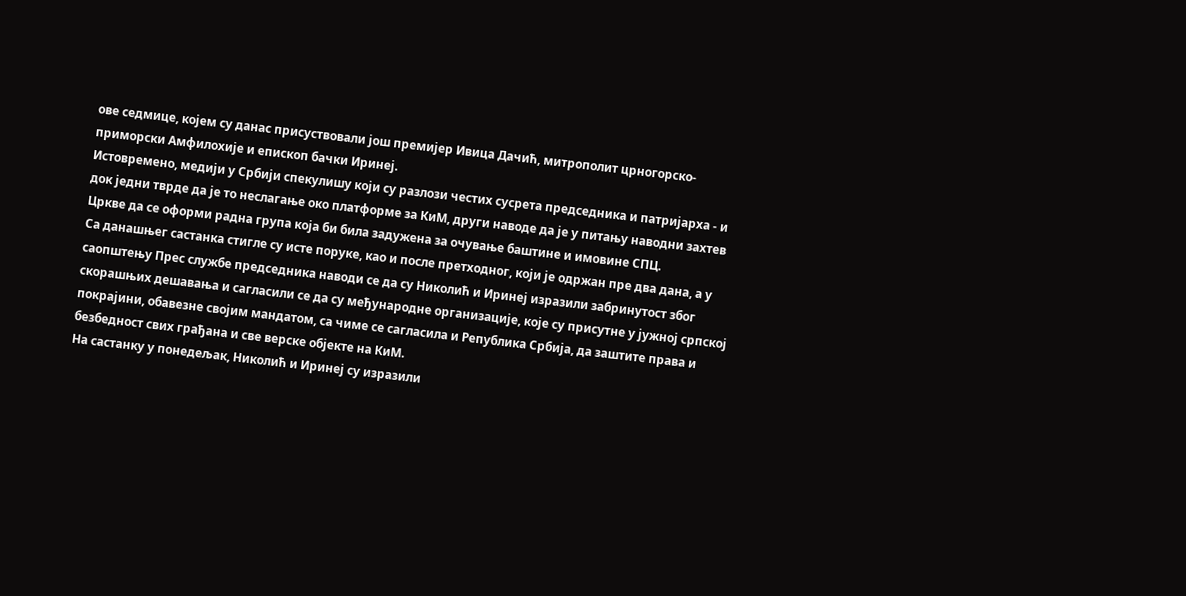ове седмице, којем су данас присуствовали још премијер Ивица Дачић, митрополит црногорско-приморски Амфилохије и епископ бачки Иринеј.
Истовремено, медији у Србији спекулишу који су разлози честих сусрета председника и патријарха - и док једни тврде да је то неслагање око платформе за КиМ, други наводе да је у питању наводни захтев Цркве да се оформи радна група која би била задужена за очување баштине и имовине СПЦ.
Са данашњег састанка стигле су исте поруке, као и после претходног, који је одржан пре два дана, а у саопштењу Прес службе председника наводи се да су Николић и Иринеј изразили забринутост због скорашњих дешавања и сагласили се да су међународне организације, које су присутне у јужној српској покрајини, обавезне својим мандатом, са чиме се сагласила и Република Србија, да заштите права и безбедност свих грађана и све верске објекте на КиМ.
На састанку у понедељак, Николић и Иринеј су изразили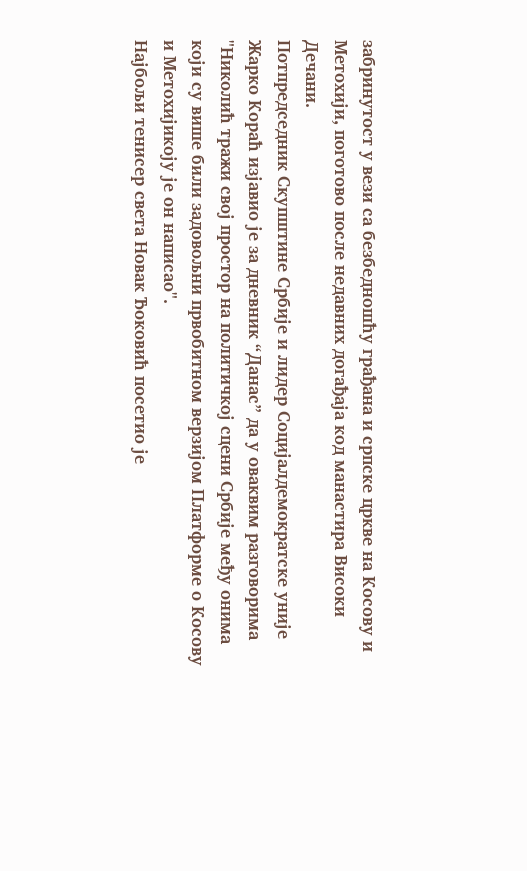забринутост у вези са безбедношћу грађана и српске цркве на Косову и Метохији, поготово после недавних догађаја код манастира Високи Дечани.
Потпредседник Скупштине Србије и лидер Социјалдемократске уније Жарко Кораћ изјавио је за дневник “Данас” да у оваквим разговорима "Николић тражи свој простор на политичкој сцени Србије међу онима који су више били задовољни првобитном верзијом Платформе о Косову и Метохијикоју је он написао".
Најбољи тенисер света Новак Ђоковић посетио је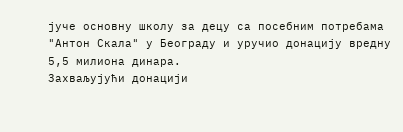јуче основну школу за децу са посебним потребама "Антон Скала" у Београду и уручио донацију вредну 5,5 милиона динара.
Захваљујући донацији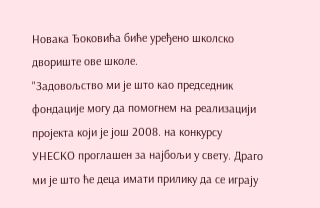Новака Ђоковића биће уређено школско двориште ове школе.
"Задовољство ми је што као председник фондације могу да помогнем на реализацији пројекта који је још 2008. на конкурсу УНЕСКО проглашен за најбољи у свету. Драго ми је што ће деца имати прилику да се играју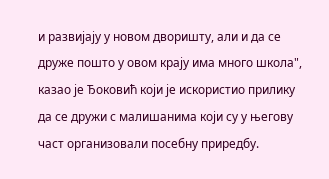и развијају у новом дворишту, али и да се друже пошто у овом крају има много школа", казао је Ђоковић који је искористио прилику да се дружи с малишанима који су у његову част организовали посебну приредбу.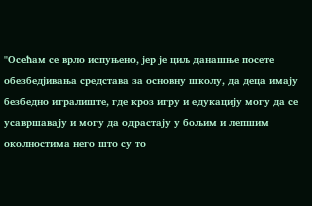"Осећам се врло испуњено, јер је циљ данашње посете обезбедјивања средстава за основну школу, да деца имају безбедно игралиште, где кроз игру и едукацију могу да се усавршавају и могу да одрастају у бољим и лепшим околностима него што су то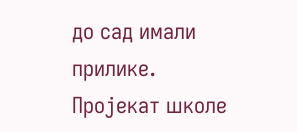до сад имали прилике. Пројекат школе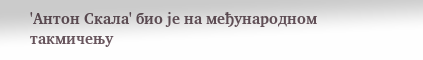'Антон Скала' био је на међународном такмичењу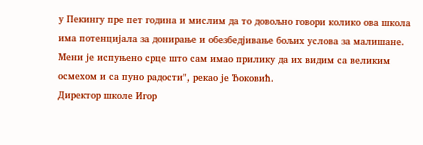у Пекингу пре пет година и мислим да то довољно говори колико ова школа има потенцијала за донирање и обезбедјивање бољих услова за малишане. Мени је испуњено срце што сам имао прилику да их видим са великим осмехом и са пуно радости", рекао је Ђоковић.
Директор школе Игор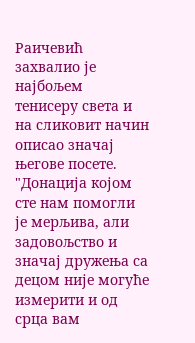Раичевић захвалио је најбољем тенисеру света и на сликовит начин описао значај његове посете.
"Донација којом сте нам помогли је мерљива, али задовољство и значај дружења са децом није могуће измерити и од срца вам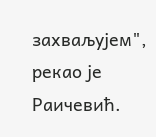захваљујем", рекао је Раичевић.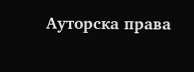Ауторска права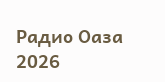Радио Оаза 2026